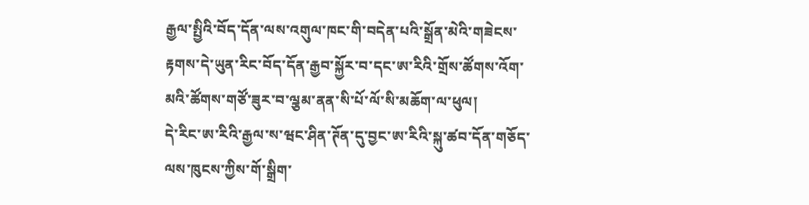རྒྱལ་སྤྱིའི་བོད་དོན་ལས་འགུལ་ཁང་གི་བདེན་པའི་སྒྲོན་མེའི་གཟེངས་རྟགས་དེ་ཡུན་རིང་བོད་དོན་རྒྱབ་སྐྱོར་བ་དང་ཨ་རིའི་གྲོས་ཚོགས་འོག་མའི་ཚོགས་གཙོ་ཟུར་བ་ལྕམ་ནན་སི་པོ་ལོ་སི་མཆོག་ལ་ཕུལ།
དེ་རིང་ཨ་རིའི་རྒྱལ་ས་ཝང་ཤིན་ཊོན་དུ་བྱང་ཨ་རིའི་སྐུ་ཚབ་དོན་གཅོད་ལས་ཁུངས་ཀྱིས་གོ་སྒྲིག་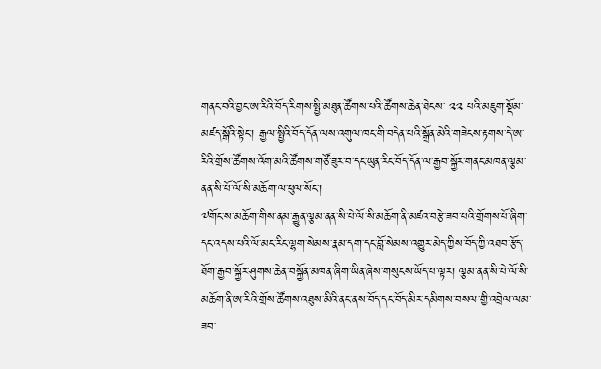གནང་བའི་བྱང་ཨ་རིའི་བོད་རིགས་སྤྱི་མཐུན་ཚོགས་པའི་ཚོགས་ཆེན་ཐེངས་ ༢༢ པའི་མཇུག་སྡོམ་མཛད་སྒོའི་སྟེང་། རྒྱལ་སྤྱིའི་བོད་དོན་ལས་འགུལ་ཁང་གི་བདེན་པའི་སྒྲོན་མེའི་གཟེངས་རྟགས་དེ་ཨ་རིའི་གྲོས་ཚོགས་འོག་མའི་ཚོགས་གཙོ་ཟུར་བ་དང་ཡུན་རིང་བོད་དོན་ལ་རྒྱབ་སྐྱོར་གནང་མཁན་ལྕམ་ནན་སི་པོ་ལོ་སི་མཆོག་ལ་ཕུལ་སོང་།
༧གོང་ས་མཆོག་གིས་ནམ་རྒྱུན་ལྕམ་ནན་སི་པེ་ལོ་སི་མཆོག་ནི་མཛའ་བརྩེ་ཟབ་པའི་གྲོགས་པོ་ཞིག་དང་འདས་པའི་ལོ་མང་རིང་ལྷག་སེམས་རྣམ་དག་དང་བློ་སེམས་འགྱུར་མེད་ཀྱིས་བོད་ཀྱི་འཐབ་རྩོད་ཐོག་རྒྱབ་སྐྱོར་ཤུགས་ཆེན་བསྐྱོན་མཁན་ཞིག་ཡིན་ཞེས་གསུངས་ཡོད་པ་ལྟར། ལྕམ་ནན་སི་པེ་ལོ་སི་མཆོག་ནི་ཨ་རིའི་གྲོས་ཚོགས་འཐུས་མིའི་ནང་ནས་བོད་དང་བོད་མིར་དམིགས་བསལ་གྱི་འབྲེལ་ལམ་ཟབ་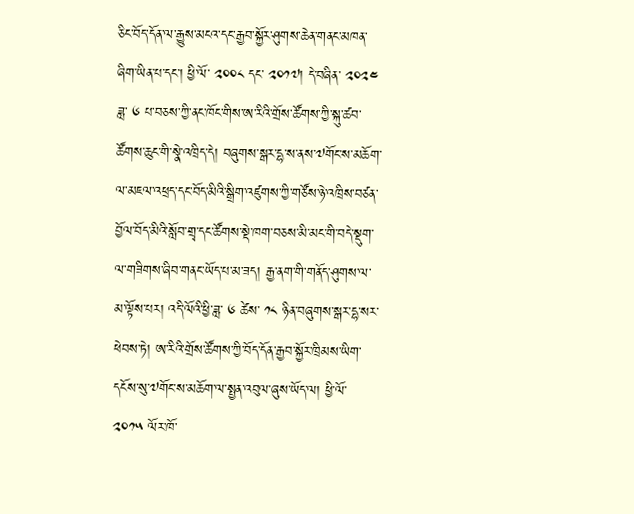ཅིང་བོད་དོན་ལ་རྒྱུས་མངའ་དང་རྒྱབ་སྐྱོར་ཤུགས་ཆེན་གནང་མཁན་ཞིག་ཡིན་པ་དང་། ཕྱི་ལོ་ ༢༠༠༨ དང་ ༢༠༡༧། དེ་བཞིན་ ༢༠༢༤ ཟླ་ ༦ པ་བཅས་ཀྱི་ནང་ཁོང་གིས་ཨ་རིའི་གྲོས་ཚོགས་ཀྱི་སྐུ་ཚབ་ཚོགས་ཆུང་གི་སྣེ་འཁྲིད་དེ། བཞུགས་སྒར་དྷ་ས་ནས་༧གོང་ས་མཆོག་ལ་མཇལ་འཕྲད་དང་བོད་མིའི་སྒྲིག་འཛུགས་ཀྱི་གཙོས་ཉེ་འཁྲིས་བཙན་བྱོལ་བོད་མིའི་སློབ་གྲྭ་དང་ཚོགས་སྡེ་ཁག་བཅས་མི་མང་གི་བདེ་སྡུག་ལ་གཟིགས་ཞིབ་གནང་ཡོད་པ་མ་ཟད། རྒྱ་ནག་གི་གནོད་ཤུགས་ལ་མ་ལྟོས་པར། འདི་ལོའི་ཕྱི་ཟླ་ ༦ ཚེས་ ༡༨ ཉིན་བཞུགས་སྒར་དྷ་སར་ཕེབས་ཏེ། ཨ་རིའི་གྲོས་ཚོགས་ཀྱི་བོད་དོན་རྒྱབ་སྐྱོར་ཁྲིམས་ཡིག་དངོས་སུ་༧གོང་ས་མཆོག་ལ་སྤྱན་འབུལ་ཞུས་ཡོད་ལ། ཕྱི་ལོ་ ༢༠༡༥ ལོར་ཁོ་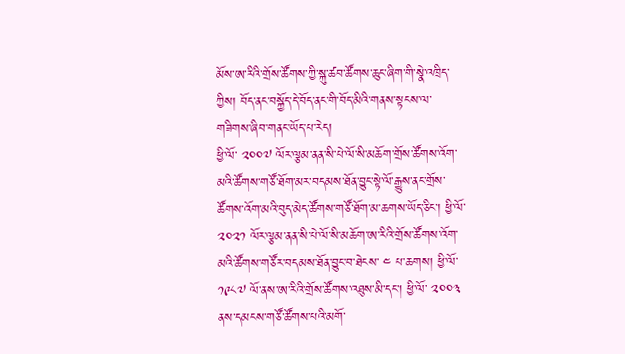མོས་ཨ་རིའི་གྲོས་ཚོགས་ཀྱི་སྐུ་ཚབ་ཚོགས་ཆུང་ཞིག་གི་སྣེ་འཁྲིད་ཀྱིས། བོད་ནང་བསྐྱོད་དེ་བོད་ནང་གི་བོད་མིའི་གནས་སྟངས་ལ་གཟིགས་ཞིབ་གནང་ཡོད་པ་རེད།
ཕྱི་ལོ་ ༢༠༠༧ ལོར་ལྕམ་ནན་སི་པེ་ལོ་སི་མཆོག་གྲོས་ཚོགས་འོག་མའི་ཚོགས་གཙོ་ཐོག་མར་བདམས་ཐོན་བྱུང་སྟེ་ལོ་རྒྱུས་ནང་གྲོས་ཚོགས་འོག་མའི་བུད་མེད་ཚོགས་གཙོ་ཐོག་མ་ཆགས་ཡོད་ཅིང་། ཕྱི་ལོ་ ༢༠༢༡ ལོར་ལྕམ་ནན་སི་པེ་ལོ་སི་མཆོག་ཨ་རིའི་གྲོས་ཚོགས་འོག་མའི་ཚོགས་གཙོར་བདམས་ཐོན་བྱུང་བ་ཐེངས་ ༤ པ་ཆགས། ཕྱི་ལོ་ ༡༩༨༧ ལོ་ནས་ཨ་རིའི་གྲོས་ཚོགས་འཐུས་མི་དང་། ཕྱི་ལོ་ ༢༠༠༣ ནས་དམངས་གཙོ་ཚོགས་པའི་མགོ་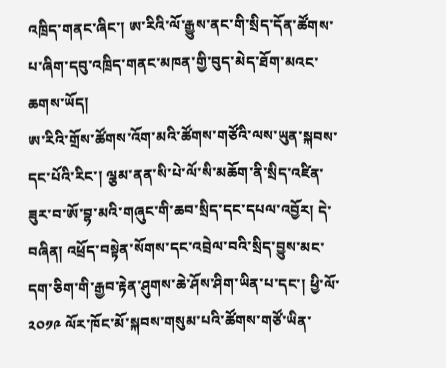འཁྲིད་གནང་ཞིང་། ཨ་རིའི་ལོ་རྒྱུས་ནང་གི་སྲིད་དོན་ཚོགས་པ་ཞིག་དབུ་འཁྲིད་གནང་མཁན་གྱི་བུད་མེད་ཐོག་མའང་ཆགས་ཡོད།
ཨ་རིའི་གྲོས་ཚོགས་འོག་མའི་ཚོགས་གཙོའི་ལས་ཡུན་སྐབས་དང་པོའི་རིང་། ལྕམ་ནན་སི་པེ་ལོ་སི་མཆོག་ནི་སྲིད་འཛིན་ཟུར་བ་ཨོ་བྷ་མའི་གཞུང་གི་ཆབ་སྲིད་དང་དཔལ་འབྱོར། དེ་བཞིན། འཕྲོད་བསྟེན་སོགས་དང་འབྲེལ་བའི་སྲིད་བྱུས་མང་དག་ཅིག་གི་རྒྱབ་རྟེན་ཤུགས་ཆེ་ཤོས་ཤིག་ཡིན་པ་དང་། ཕྱི་ལོ་ ༢༠༡༩ ལོར་ཁོང་མོ་སྐབས་གསུམ་པའི་ཚོགས་གཙོ་ཡིན་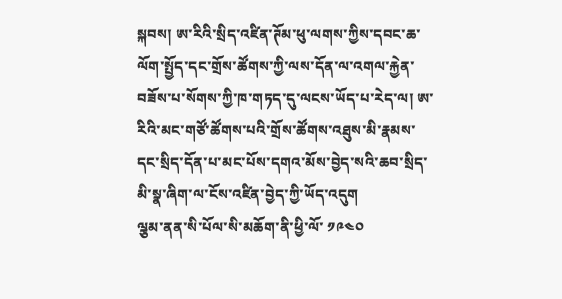སྐབས། ཨ་རིའི་སྲིད་འཛིན་ཊོམ་ཕུ་ལགས་ཀྱིས་དབང་ཆ་ལོག་སྤྱོད་དང་གྲོས་ཚོགས་ཀྱི་ལས་དོན་ལ་འགལ་རྐྱེན་བཟོས་པ་སོགས་ཀྱི་ཁ་གཏད་དུ་ལངས་ཡོད་པ་རེད་ལ། ཨ་རིའི་མང་གཙོ་ཚོགས་པའི་གྲོས་ཚོགས་འཐུས་མི་རྣམས་དང་སྲིད་དོན་པ་མང་པོས་དགའ་མོས་བྱེད་སའི་ཆབ་སྲིད་མི་སྣ་ཞིག་ལ་ངོས་འཛིན་བྱེད་ཀྱི་ཡོད་འདུག
ལྕམ་ནན་སི་པོལ་སི་མཆོག་ནི་ཕྱི་ལོ་ ༡༩༤༠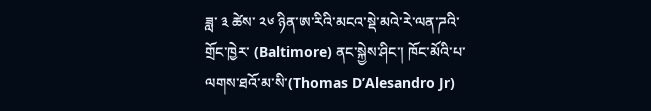ཟླ་ ༣ ཚེས་ ༢༦ ཉིན་ཨ་རིའི་མངའ་སྡེ་མའེ་རེ་ལན་ཌའི་གྲོང་ཁྱེར་ (Baltimore) ནང་སྐྱེས་ཤིང་། ཁོང་མོའི་པ་ལགས་ཐའོ་མ་སི་(Thomas D’Alesandro Jr)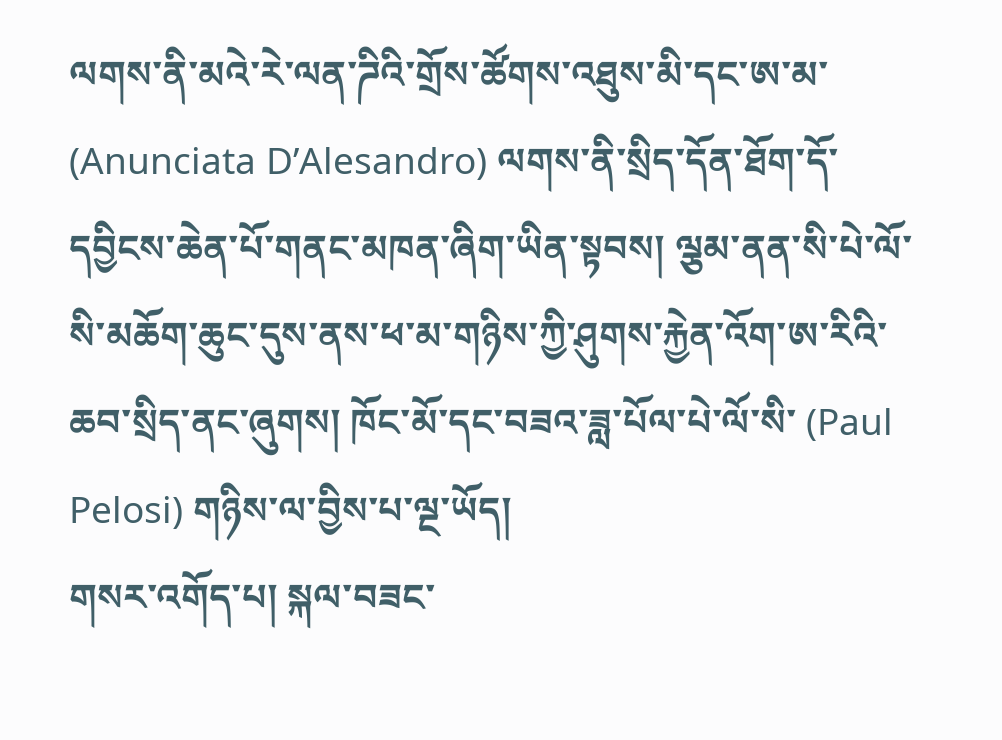ལགས་ནི་མའེ་རེ་ལན་ཌིའི་གྲོས་ཚོགས་འཐུས་མི་དང་ཨ་མ་ (Anunciata D’Alesandro) ལགས་ནི་སྲིད་དོན་ཐོག་དོ་དབྱིངས་ཆེན་པོ་གནང་མཁན་ཞིག་ཡིན་སྟབས། ལྕམ་ནན་སི་པེ་ལོ་སི་མཆོག་ཆུང་དུས་ནས་ཕ་མ་གཉིས་ཀྱི་ཤུགས་རྐྱེན་འོག་ཨ་རིའི་ཆབ་སྲིད་ནང་ཞུགས། ཁོང་མོ་དང་བཟའ་ཟླ་པོལ་པེ་ལོ་སི་ (Paul Pelosi) གཉིས་ལ་བྱིས་པ་ལྔ་ཡོད།
གསར་འགོད་པ། སྐལ་བཟང་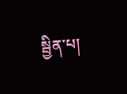སྦྱིན་པ།